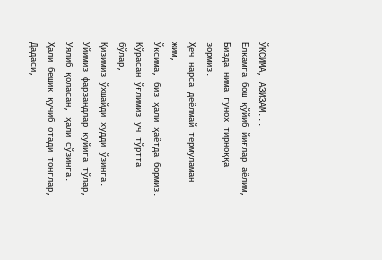ЎКСИМА, АЗИЗАМ...
Елкамга бош қўйиб йиғлар аёлим,
Бизда нима гунох тирноққа зормиз.
Ҳеч нарса деёлмай термуламан жим,
Ўксима, биз ҳали ҳаётда бормиз.
Кўрасан ўғлимиз уч тўртта бўлар,
Қизимиз ўхшайди худди ўзинга.
Уйимиз фарзандлар куйига тўлар,
Уялиб қоласан, ҳали сўзинга.
Ҳали бешик қучиб отади тонглар,
Дадаси,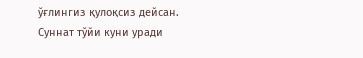ўғлингиз қулоқсиз дейсан.
Суннат тўйи куни уради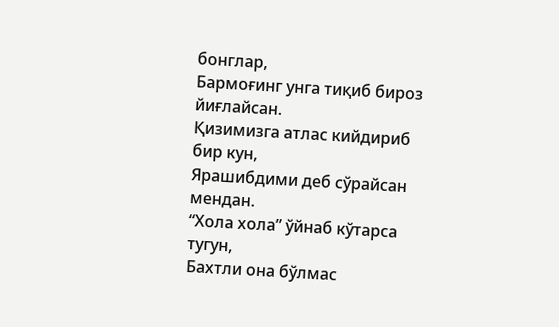бонглар,
Бармоғинг унга тиқиб бироз йиғлайсан.
Қизимизга атлас кийдириб бир кун,
Ярашибдими деб сўрайсан мендан.
“Хола хола” ўйнаб кўтарса тугун,
Бахтли она бўлмас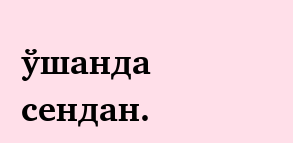ўшанда сендан.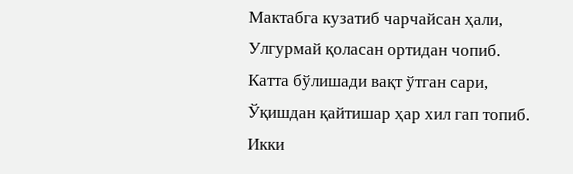Мактабга кузатиб чарчайсан ҳали,
Улгурмай қоласан ортидан чопиб.
Катта бўлишади вақт ўтган сари,
Ўқишдан қайтишар ҳар хил гап топиб.
Икки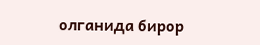олганида бирор